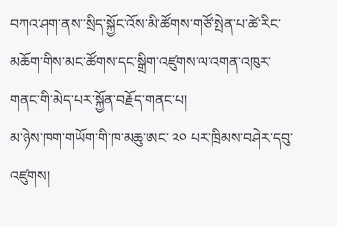བཀའ་ཤག་ནས་་སྲིད་སྐྱོང་འོས་མི་ཚོགས་གཙོ་སྤེན་པ་ཚེ་རིང་མཆོག་གིས་མང་ཚོགས་དང་སྒྲིག་འཛུགས་ལ་འགན་འཁུར་གནང་གི་མེད་པར་སྐྱོན་བརྗོད་གནང་པ།
མ་ཉེས་ཁག་གཡོག་གི་ཁ་མཆུ་ཨང་ ༢༠ པར་ཁྲིམས་བཤེར་དབུ་འཛུགས།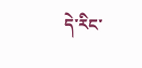དེ་རིང་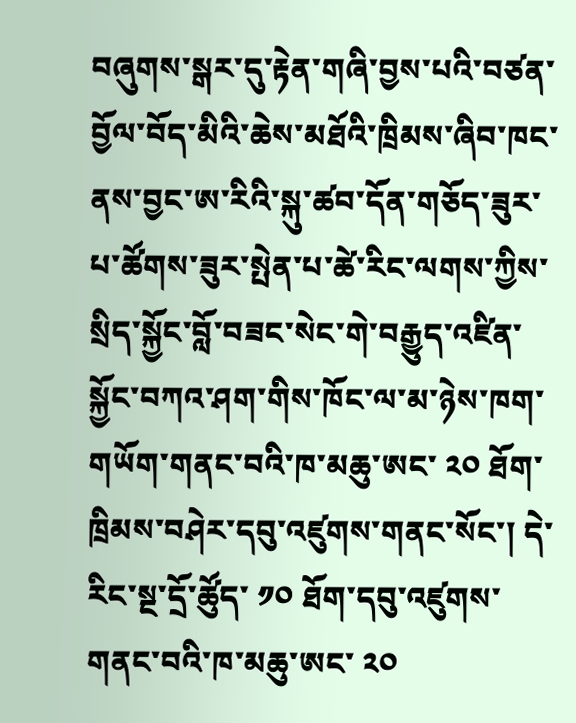བཞུགས་སྒར་དུ་རྟེན་གཞི་བྱས་པའི་བཙན་བྱོལ་བོད་མིའི་ཆེས་མཐོའི་ཁྲིམས་ཞིབ་ཁང་ནས་བྱང་ཨ་རིའི་སྐུ་ཚབ་དོན་གཅོད་ཟུར་པ་ཚོགས་ཟུར་སྤེན་པ་ཚེ་རིང་ལགས་ཀྱིས་སྲིད་སྐྱོང་བློ་བཟང་སེང་གེ་བརྒྱུད་འཛིན་སྐྱོང་བཀའ་ཤག་གིས་ཁོང་ལ་མ་ཉེས་ཁག་གཡོག་གནང་བའི་ཁ་མཆུ་ཨང་ ༢༠ ཐོག་ཁྲིམས་བཤེར་དབུ་འཛུགས་གནང་སོང་། དེ་རིང་སྔ་དྲོ་ཚོུད་ ༡༠ ཐོག་དབུ་འཛུགས་གནང་བའི་ཁ་མཆུ་ཨང་ ༢༠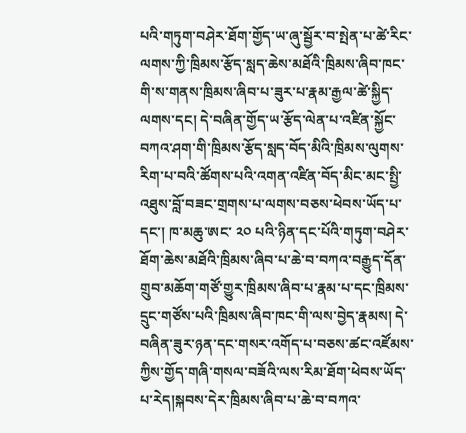པའི་གཏུག་བཤེར་ཐོག་གྱོད་ཡ་ཞུ་སྦྱོར་བ་སྤེན་པ་ཚེ་རིང་ལགས་ཀྱི་ཁྲིམས་རྩོད་སླད་ཆེས་མཐོའི་ཁྲིམས་ཞིབ་ཁང་གི་ས་གནས་ཁྲིམས་ཞིབ་པ་ཟུར་པ་རྣམ་རྒྱལ་ཚེ་སྐྱིད་ལགས་དང། དེ་བཞིན་གྱོད་ཡ་རྩོད་ལེན་པ་འཛིན་སྐྱོང་བཀའ་ཤག་གི་ཁྲིམས་རྩོད་སླད་བོད་མིའི་ཁྲིམས་ལུགས་རིག་པ་བའི་ཚོགས་པའི་འགན་འཛིན་བོད་མིང་མང་སྤྱི་འཐུས་བློ་བཟང་གྲགས་པ་ལགས་བཅས་ཕེབས་ཡོད་པ་དང་། ཁ་མཆུ་ཨང་ ༢༠ པའི་ཉིན་དང་པོའི་གཏུག་བཤེར་ཐོག་ཆེས་མཐོའི་ཁྲིམས་ཞིབ་པ་ཆེ་བ་བཀའ་བརྒྱུད་དོན་གྲུབ་མཆོག་གཙོ་གྱུར་ཁྲིམས་ཞིབ་པ་རྣམ་པ་དང་ཁྲིམས་དྲུང་གཙོས་པའི་ཁྲིམས་ཞིབ་ཁང་གི་ལས་བྱེད་རྣམས། དེ་བཞིན་ཟུར་ཉན་དང་གསར་འགོད་པ་བཅས་ཚང་འཛོམས་ཀྱིས་གྱོད་གཞི་གསལ་བཟོའི་ལས་རིམ་ཐོག་ཕེབས་ཡོད་པ་རེད།སྐབས་དེར་ཁྲིམས་ཞིབ་པ་ཆེ་བ་བཀའ་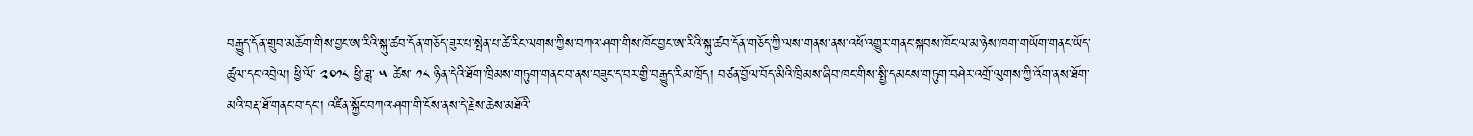བརྒྱུད་དོན་གྲུབ་མཆོག་གིས་བྱང་ཨ་རིའི་སྐུ་ཚབ་དོན་གཅོད་ཟུར་པ་སྤེན་པ་ཚེ་རིང་ལགས་ཀྱིས་བཀའ་ཤག་གིས་ཁོང་བྱང་ཨ་རིའི་སྐུ་ཚབ་དོན་གཅོད་ཀྱི་ལས་གནས་ནས་འཕོ་འགྱུར་གནང་སྐབས་ཁོང་ལ་མ་ཉེས་ཁག་གཡོག་གནང་ཡོད་ཚུལ་དང་འབྲེལ། ཕྱི་ལོ་ ༢༠༡༨ ཕྱི་ཟླ་ ༥ ཚེས་ ༡༨ ཉིན་དེའི་ཐོག་ཁྲིམས་གཏུག་གནང་བ་ནས་བཟུང་ད་བར་གྱི་བརྒྱུད་རིམ་ཁྲོད། བཙན་བྱོལ་བོད་མིའི་ཁྲིམས་ཞིབ་ཁང་གིས་སྤྱི་དམངས་གཏུག་བཤེར་འགྲོ་ལུགས་ཀྱི་འོག་ནས་ཐོག་མའི་བརྡ་ཐོ་གནང་བ་དང་། འཛིན་སྐྱོང་བཀའ་ཤག་གི་ངོས་ནས་དེ་རྗེས་ཆེས་མཐོའི་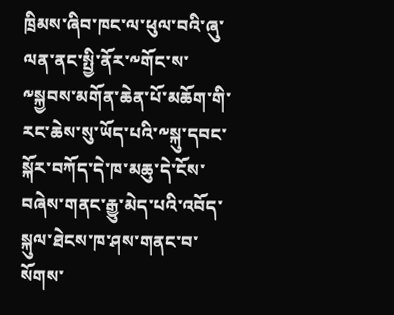ཁྲིམས་ཞིབ་ཁང་ལ་ཕུལ་བའི་ཞུ་ལན་ནང་སྤྱི་ནོར་༸གོང་ས་༸སྐྱབས་མགོན་ཆེན་པོ་མཆོག་གི་རང་ཆེས་སུ་ཡོད་པའི་༸སྐུ་དབང་སྐོར་བཀོད་དེ་ཁ་མཆུ་དེ་ངོས་བཞེས་གནང་རྒྱུ་མེད་པའི་འབོད་སྐུལ་ཐེངས་ཁ་ཤས་གནང་བ་སོགས་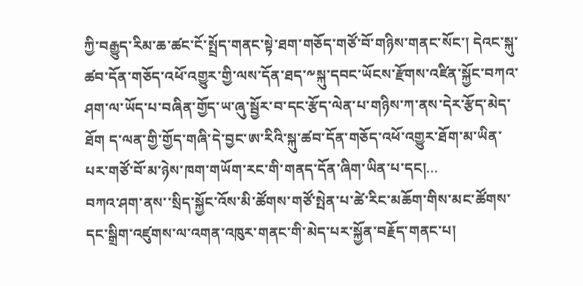ཀྱི་བརྒྱུད་རིམ་ཆ་ཚང་ངོ་སྤྲོད་གནང་སྟེ་ཐག་གཅོད་གཙོ་བོ་གཉིས་གནང་སོང་། དེའང་སྐུ་ཚབ་དོན་གཅོད་འཕོ་འགྱུར་གྱི་ལས་དོན་ཐད་༸སྐུ་དབང་ཡོངས་རྫོགས་འཛིན་སྐྱོང་བཀའ་ཤག་ལ་ཡོད་པ་བཞིན་གྱོད་ཡ་ཞུ་སྦྱོར་བ་དང་རྩོད་ལེན་པ་གཉིས་ཀ་ནས་དེར་རྩོད་མེད་ཐོག ད་ལན་གྱི་གྱོད་གཞི་དེ་བྱང་ཨ་རིའི་སྐུ་ཚབ་དོན་གཅོད་འཕོ་འགྱུར་ཐོག་མ་ཡིན་པར་གཙོ་བོ་མ་ཉེས་ཁག་གཡོག་རང་གི་གནད་དོན་ཞིག་ཡིན་པ་དང།...
བཀའ་ཤག་ནས་་སྲིད་སྐྱོང་འོས་མི་ཚོགས་གཙོ་སྤེན་པ་ཚེ་རིང་མཆོག་གིས་མང་ཚོགས་དང་སྒྲིག་འཛུགས་ལ་འགན་འཁུར་གནང་གི་མེད་པར་སྐྱོན་བརྗོད་གནང་པ།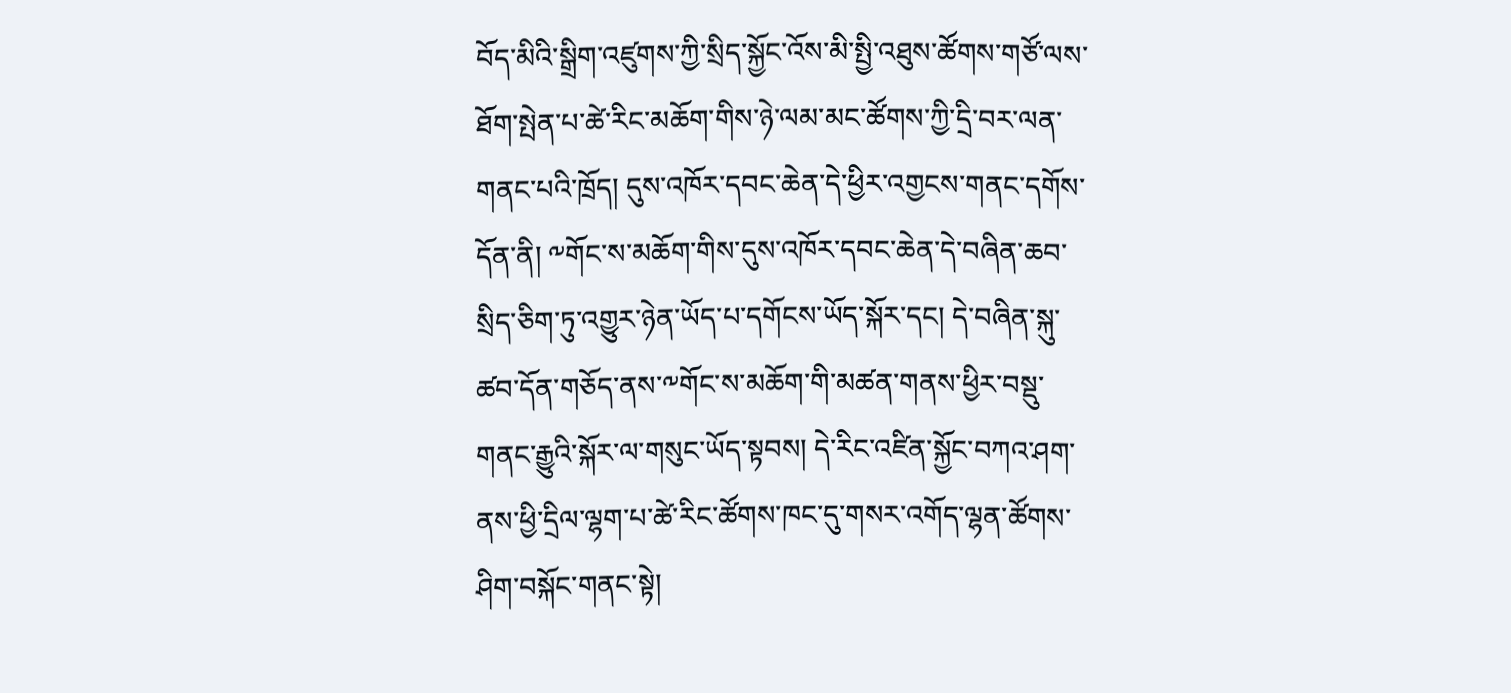བོད་མིའི་སྒྲིག་འཛུགས་ཀྱི་སྲིད་སྐྱོང་འོས་མི་སྤྱི་འཐུས་ཚོགས་གཙོ་ལས་ཐོག་སྤེན་པ་ཚེ་རིང་མཆོག་གིས་ཉེ་ལམ་མང་ཚོགས་ཀྱི་དྲི་བར་ལན་གནང་པའི་ཁྲོད། དུས་འཁོར་དབང་ཆེན་དེ་ཕྱིར་འགྱངས་གནང་དགོས་དོན་ནི། ༸གོང་ས་མཆོག་གིས་དུས་འཁོར་དབང་ཆེན་དེ་བཞིན་ཆབ་སྲིད་ཅིག་ཏུ་འགྱུར་ཉེན་ཡོད་པ་དགོངས་ཡོད་སྐོར་དང། དེ་བཞིན་སྐུ་ཚབ་དོན་གཅོད་ནས་༸གོང་ས་མཆོག་གི་མཚན་གནས་ཕྱིར་བསྡུ་གནང་རྒྱུའི་སྐོར་ལ་གསུང་ཡོད་སྟབས། དེ་རིང་འཛིན་སྐྱོང་བཀའ་ཤག་ནས་ཕྱི་དྲིལ་ལྷག་པ་ཚེ་རིང་ཚོགས་ཁང་དུ་གསར་འགོད་ལྷན་ཚོགས་ཤིག་བསྐོང་གནང་སྟེ།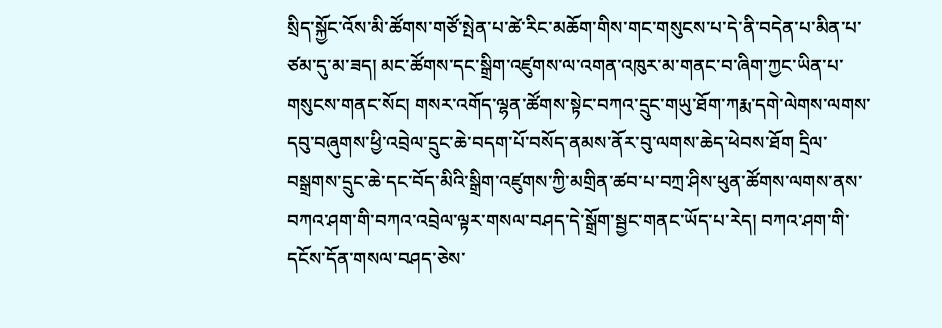སྲིད་སྐྱོང་འོས་མི་ཚོགས་གཙོ་སྤེན་པ་ཚེ་རིང་མཆོག་གིས་གང་གསུངས་པ་དེ་ནི་བདེན་པ་མིན་པ་ཙམ་དུ་མ་ཟད། མང་ཚོགས་དང་སྒྲིག་འཛུགས་ལ་འགན་འཁུར་མ་གནང་བ་ཞིག་ཀྱང་ཡིན་པ་གསུངས་གནང་སོང། གསར་འགོད་ལྷན་ཚོགས་སྟེང་བཀའ་དྲུང་གཡུ་ཐོག་ཀརྨ་དགེ་ལེགས་ལགས་དབུ་བཞུགས་ཕྱི་འབྲེལ་དྲུང་ཆེ་བདག་པོ་བསོད་ནམས་ནོར་བུ་ལགས་ཆེད་ཕེབས་ཐོག དྲིལ་བསྒྲགས་དྲུང་ཆེ་དང་བོད་མིའི་སྒྲིག་འཛུགས་ཀྱི་མགྲིན་ཚབ་པ་བཀྲ་ཤིས་ཕུན་ཚོགས་ལགས་ནས་བཀའ་ཤག་གི་བཀའ་འབྲེལ་ལྟར་གསལ་བཤད་དེ་སྒྲོག་སྦྱང་གནང་ཡོད་པ་རེད། བཀའ་ཤག་གི་དངོས་དོན་གསལ་བཤད་ཅེས་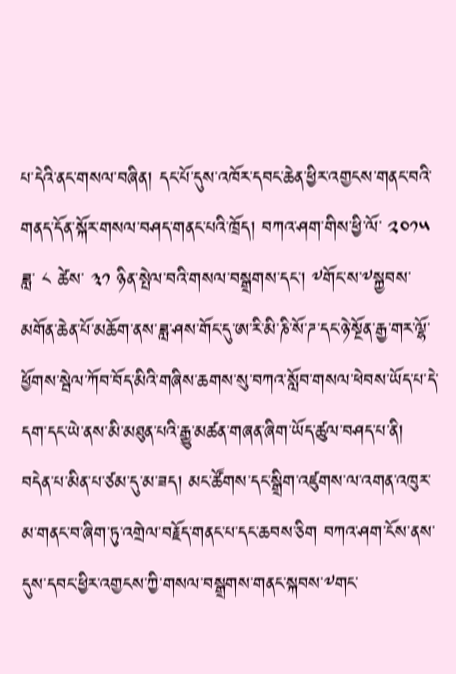པ་དེའི་ནང་གསལ་བཞིན། དང་པོ་དུས་འཁོར་དབང་ཆེན་ཕྱིར་འགྱངས་གནང་བའི་གནད་དོན་སྐོར་གསལ་བཤད་གནང་པའི་ཁྲོད། བཀའ་ཤག་གིས་ཕྱི་ལོ་ ༢༠༡༥ ཟླ་ ༨ ཚེས་ ༣༡ ཉིན་སྤེལ་བའི་གསལ་བསྒྲགས་དང་། ༸གོང་ས་༸སྐྱབས་མགོན་ཆེན་པོ་མཆོག་ནས་ཟླ་ཤས་གོང་དུ་ཨ་རི་མི་ཎི་སོ་ཌ་དང་ཉེ་སྔོན་རྒྱ་གར་ལྷོ་ཕྱོགས་སྦེལ་ཀོབ་བོད་མིའི་གཞིས་ཆགས་སུ་བཀའ་སློབ་གསལ་ཕེབས་ཡོད་པ་དེ་དག་དང་ཡེ་ནས་མི་མཐུན་པའི་རྒྱུ་མཚན་གཞན་ཞིག་ཡོད་ཚུལ་བཤད་པ་ནི། བདེན་པ་མིན་པ་ཙམ་དུ་མ་ཟད། མང་ཚོགས་དང་སྒྲིག་འཛུགས་ལ་འགན་འཁུར་མ་གནང་བ་ཞིག་ཏུ་འགྲེལ་བརྗོད་གནང་པ་དང་ཆབས་ཅིག བཀའ་ཤག་ངོས་ནས་དུས་དབང་ཕྱིར་འགྱངས་ཀྱི་གསལ་བསྒྲགས་གནང་སྐབས་༸གང་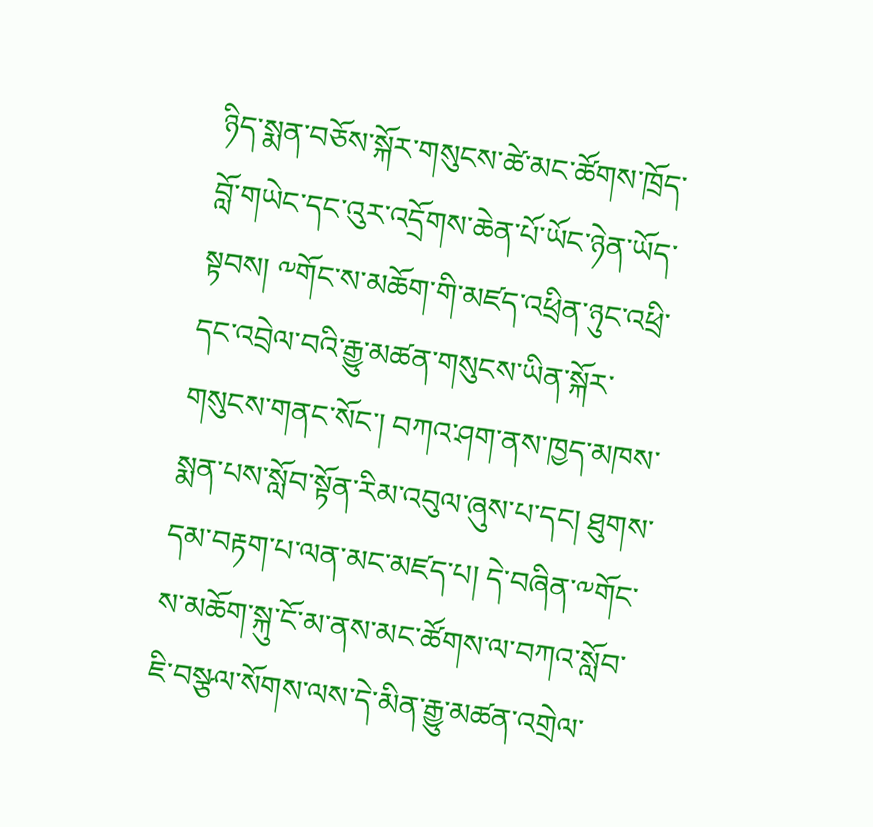ཉིད་སྨན་བཅོས་སྐོར་གསུངས་ཚེ་མང་ཚོགས་ཁྲོད་བློ་གཡེང་དང་འུར་འདྲོགས་ཆེན་པོ་ཡོང་ཉེན་ཡོད་སྟབས། ༸གོང་ས་མཆོག་གི་མཛད་འཕྲིན་ཉུང་འཕྲི་དང་འབྲེལ་བའི་རྒྱུ་མཚན་གསུངས་ཡིན་སྐོར་གསུངས་གནང་སོང་། བཀའ་ཤག་ནས་ཁྱད་མཁས་སྨན་པས་སློབ་སྟོན་རིམ་འབུལ་ཞུས་པ་དང། ཐུགས་དམ་བརྟག་པ་ལན་མང་མཛད་པ། དེ་བཞིན་༸གོང་ས་མཆོག་སྐུ་ངོ་མ་ནས་མང་ཚོགས་ལ་བཀའ་སློབ་ཇི་བསྩལ་སོགས་ལས་དེ་མིན་རྒྱུ་མཚན་འགྲེལ་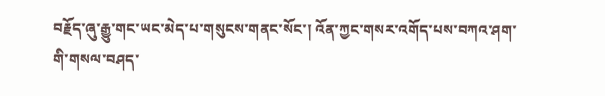བརྗོད་ཞུ་རྒྱུ་གང་ཡང་མེད་པ་གསུངས་གནང་སོང་། འོན་ཀྱང་གསར་འགོད་པས་བཀའ་ཤག་གི་གསལ་བཤད་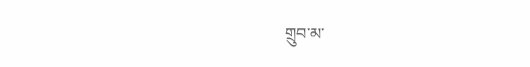གྲུབ་མ་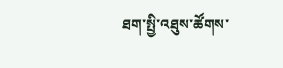ཐག་སྤྱི་འཐུས་ཚོགས་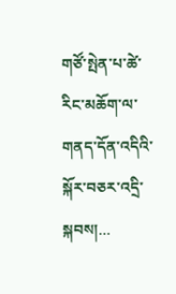གཙོ་སྤེན་པ་ཚེ་རིང་མཆོག་ལ་གནད་དོན་འདིའི་སྐོར་བཅར་འདྲི་སྐབས།...